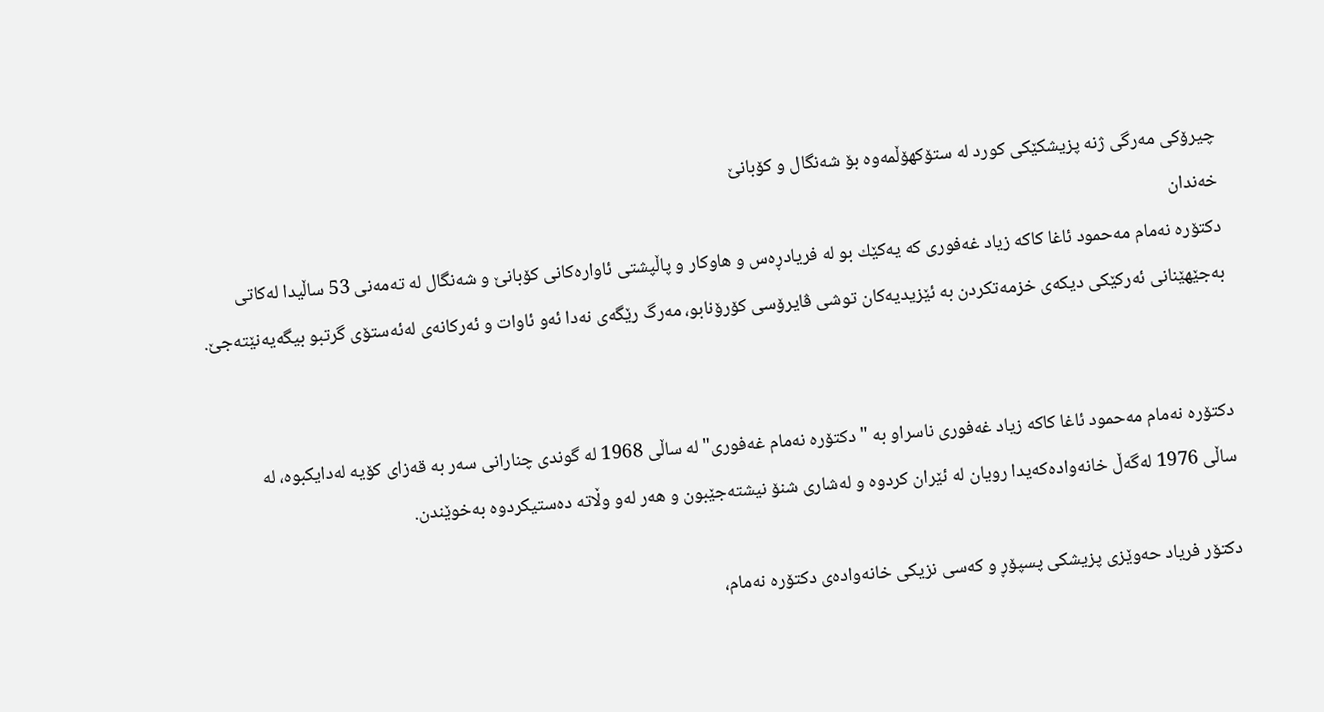چیرۆکی مەرگی ژنە پزیشکێکی کورد لە ستۆکهۆڵمەوە بۆ شەنگال و کۆبانێ
خەندان
دكتۆره‌ نه‌مام مه‌حمود ئاغا كاكه‌ زیاد غه‌فوری كه‌ یه‌كێك بو له‌ فریادڕه‌س و هاوكار و پاڵپشتی ئاواره‌كانی كۆبانێ و شه‌نگال له‌ ته‌مه‌نی 53 ساڵیدا له‌كاتی به‌جێهێنانی ئه‌ركێكی دیكه‌ی خزمه‌تكردن به‌ ئێزیدیه‌كان توشی ڤایرۆسی كۆرۆنابو، مه‌رگ رێگه‌ی نه‌دا ئه‌و ئاوات و ئه‌ركانه‌ی له‌ئه‌ستۆی گرتبو بیگه‌یه‌نێته‌جێ.


دكتۆره‌ نه‌مام مه‌حمود ئاغا كاكه‌ زیاد غه‌فوری ناسراو به‌ "دكتۆره‌ نه‌مام غه‌فوری" له‌ ساڵی 1968 له‌ گوندی چنارانی سه‌ر به‌ قه‌زای كۆیه‌ له‌دایكبوه‌، له‌
ساڵی 1976 له‌گه‌ڵ خانه‌واده‌كه‌یدا رویان له‌ ئێران كردوه‌ و له‌شاری شنۆ نیشته‌جێبون و هه‌ر له‌و وڵاته‌ ده‌ستیكردوه‌ به‌خوێندن.

دكتۆر فریاد حه‌وێزی پزیشكی پسپۆڕ و كه‌سی نزیكی خانه‌واده‌ی دكتۆره‌ نه‌مام،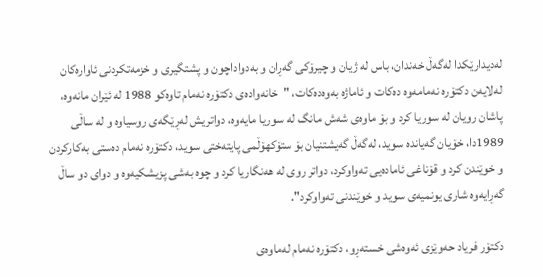له‌دیدارێكدا له‌گه‌ڵ خه‌ندان، باس له‌ ژیان و چیرۆكی گه‌ڕان و به‌دواداچون و پشتگیری و خزمه‌تكردنی ئاواره‌كان له‌لایه‌ن دكتۆره‌ نه‌مامه‌وه‌ ده‌كات و ئاماژه‌ به‌وه‌ده‌كات، "خانه‌واده‌ی دكتۆره‌ نه‌مام تاوه‌كو 1988 له‌ ئێران مانه‌وه‌، پاشان رویان له‌ سوریا كرد و بۆ ماوه‌ی شه‌ش مانگ له‌ سوریا مایه‌وه‌، دواتریش له‌ڕێگه‌ی روسیاوه‌ و له‌ ساڵی 1989دا، خۆیان گه‌یانده‌ سوید، له‌گه‌ڵ گه‌یشتنیان بۆ ستۆكهۆڵمی پایته‌ختی سوید، دكتۆره‌ نه‌مام ده‌ستی به‌كاركردن و خوێندن كرد و قۆناغی ئاماده‌یی ته‌واوكرد، دواتر روی له‌ هه‌نگاریا كرد و چوه‌ به‌شی پزیشكیه‌وه‌ و دوای دو ساڵ گه‌ڕایه‌وه‌ شاری یونمیه‌ی سوید و خوێندنی ته‌واوكرد".

دكتۆر فریاد حه‌وێزی ئه‌وه‌شی خسته‌ڕو، دكتۆره‌ نه‌مام له‌ماوه‌ی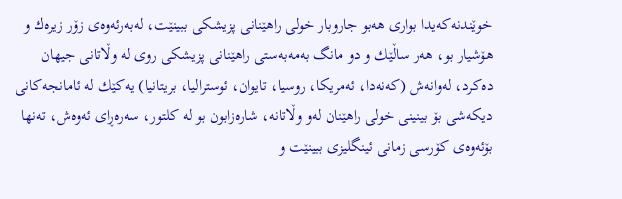خوێندنه‌كه‌یدا بواری هه‌بو جاروبار خولی راهێنانی پزیشكی ببینێت، له‌به‌رئه‌وه‌ی زۆر زیره‌ك و هۆشیار بو، هه‌ر ساڵێك و دو مانگ به‌مه‌به‌ستی راهێنانی پزیشكی روی له‌ وڵاتانی جیهان ده‌كرد، له‌وانه‌ش (كه‌نه‌دا، ئه‌مریكا، روسیا، تایوان، ئوسترالیا، بریتانیا) یه‌كێك له‌ ئامانجه‌كانی دیكه‌شی بۆ بینینی خولی راهێنان له‌و وڵاتانه‌، شاره‌زابون بو له‌ كلتور، سه‌ره‌ڕای ئه‌وه‌ش، ته‌نها بۆئه‌وه‌ی كۆرسی زمانی ئینگلیزی ببینێت و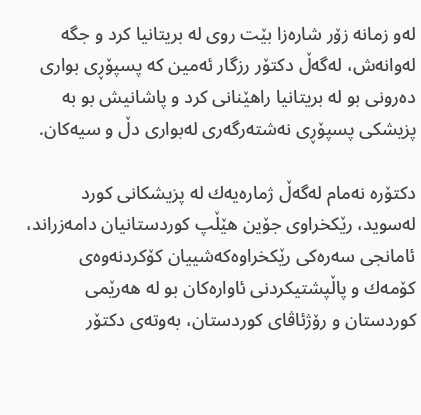له‌و زمانه‌ زۆر شاره‌زا بێت روی له‌ بریتانیا كرد و جگه‌ له‌وانه‌ش، له‌گه‌ڵ دكتۆر رزگار ئه‌مین كه‌ پسپۆڕی بواری ده‌رونی بو له‌ بریتانیا راهێنانی كرد و پاشانیش بو به‌ پزیشكی پسپۆڕی نه‌شته‌رگه‌ری له‌بواری دڵ و سیه‌كان.

دكتۆره‌ نه‌مام له‌گه‌ڵ ژماره‌یه‌ك له‌ پزیشكانی كورد له‌سوید، رێكخراوی جۆین هێڵپ كوردستانیان دامه‌زراند، ئامانجی سه‌ره‌كی رێكخراوه‌كه‌شییان كۆكردنه‌وه‌ی كۆمه‌ك و پاڵپشتیكردنی ئاواره‌كان بو له‌ هه‌رێمی كوردستان و رۆژئاڤای كوردستان، به‌وته‌ی دكتۆر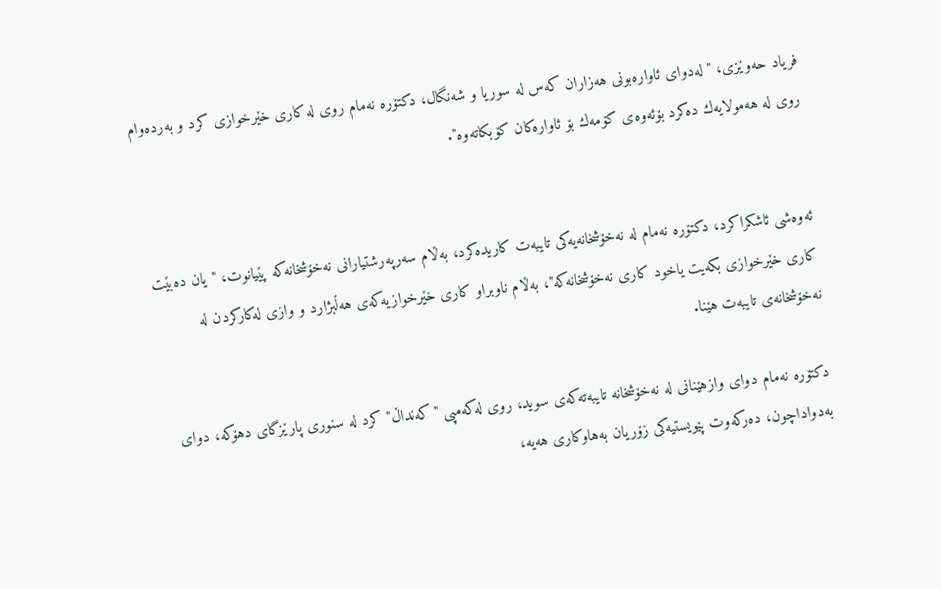فریاد حه‌وێزی، "له‌دوای ئاواره‌بونی هه‌زاران كه‌س له‌ سوریا و شه‌نگال، دكتۆره‌ نه‌مام روی له‌ كاری خێرخوازی كرد و به‌رده‌وام روی له‌ هه‌مولایه‌ك ده‌كرد بۆئه‌وه‌ی كۆمه‌ك بۆ ئاواره‌كان كۆبكاته‌وه‌".


ئه‌وه‌شی ئاشكراكرد، دكتۆره‌ نه‌مام له‌ نه‌خۆشخانه‌یه‌كی تایبه‌ت كاریده‌كرد، به‌ڵام سه‌رپه‌رشتیارانی نه‌خۆشخانه‌كه‌ پێیانوت، "یان ده‌بێت كاری خێرخوازی بكه‌یت یاخود كاری نه‌خۆشخانه‌كه‌"، به‌ڵام ناوبراو كاری خێرخوازیه‌كه‌ی هه‌ڵبژارد و وازی له‌كاركردن له‌ نه‌خۆشخانه‌ی تایبه‌ت هێنا.

دكتۆره‌ نه‌مام دوای وازهێنانی له‌ نه‌خۆشخانه‌ تایبه‌ته‌كه‌ی سوید، روی له‌كه‌مپی "كه‌نداڵ" كرد له‌ سنوری پارێزگای دهۆكه‌، دوای به‌دواداچون، ده‌ركه‌وت پێویستیه‌كی زۆریان به‌هاوكاری هه‌یه‌،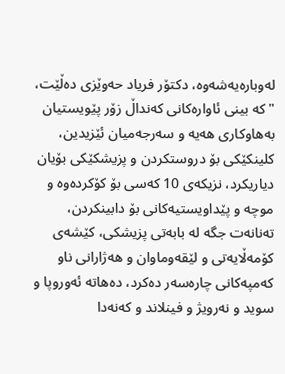له‌وباره‌یه‌شه‌وه‌، دكتۆر فریاد حه‌وێزی ده‌ڵێت، "كه‌ بینی ئاواره‌كانی كه‌نداڵ زۆر پێویستیان به‌هاوكاری هه‌یه‌ و سه‌رجه‌میان ئێزیدین، كلینكێكی بۆ دروستكردن و پزیشكێكی بۆیان دیاریكرد، نزیكه‌ی 10 كه‌سی بۆ كۆكرده‌وه‌ و موچه‌ و پێداویستیه‌كانی بۆ دابینكردن، ته‌نانه‌ت جگه‌ له‌ بابه‌تی پزیشكی، كێشه‌ی كۆمه‌ڵایه‌تی و لێقه‌وماوان و هه‌ژارانی ناو كه‌مپه‌كانی چاره‌سه‌ر ده‌كرد، ده‌هاته‌ ئه‌وروپا و سوید و نه‌رویژ و فینلاند و كه‌نه‌دا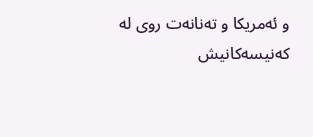و ئه‌مریكا و ته‌نانه‌ت روی له‌ كه‌نیسه‌كانیش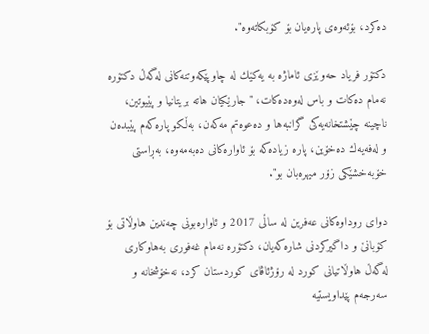ده‌كرد، بۆئه‌وه‌ی پاره‌یان بۆ كۆبكاته‌وه‌".

دكتۆر فریاد حه‌وێزی ئاماژه‌ به‌ یه‌كێك له‌ چاوپێكه‌وتنه‌كانی له‌گه‌ڵ دكتۆره‌ نه‌مام ده‌كات و باس له‌وه‌ده‌كات، "جارێكیان هاته‌ بریتانیا و پێیوتین، ناچینه‌ چێشتخانه‌یه‌كی گرانبه‌ها و ده‌عوه‌تم مه‌كه‌ن، به‌ڵكو پاره‌كه‌م پێبده‌ن و له‌فه‌یه‌ك ده‌خۆین، پاره‌ زیاده‌كه‌ بۆ ئاواره‌كانی ده‌به‌مه‌وه‌، به‌ڕاستی خۆبه‌خشێكی زۆر میهره‌بان بو".

دوای روداوه‌كانی عه‌فرین له‌ ساڵی 2017 و ئاواره‌بونی چه‌ندین هاوڵاتی بۆ كۆبانێ و داگیركردنی شاره‌كه‌یان، دكتۆره‌ نه‌مام غه‌فوری به‌هاوكاری له‌گه‌ڵ هاوڵاتیانی كورد له‌ رۆژئاڤای كوردستان كرد، نه‌خۆشخانه‌ و سه‌رجه‌م پێداویستیه‌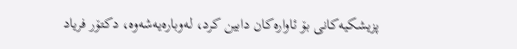پزیشكیه‌كانی بۆ ئاواره‌كان دابین كرد، له‌وباره‌یه‌شه‌وه‌، دكتۆر فریاد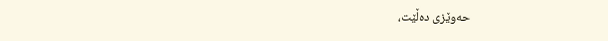حه‌وێزی ده‌ڵێت،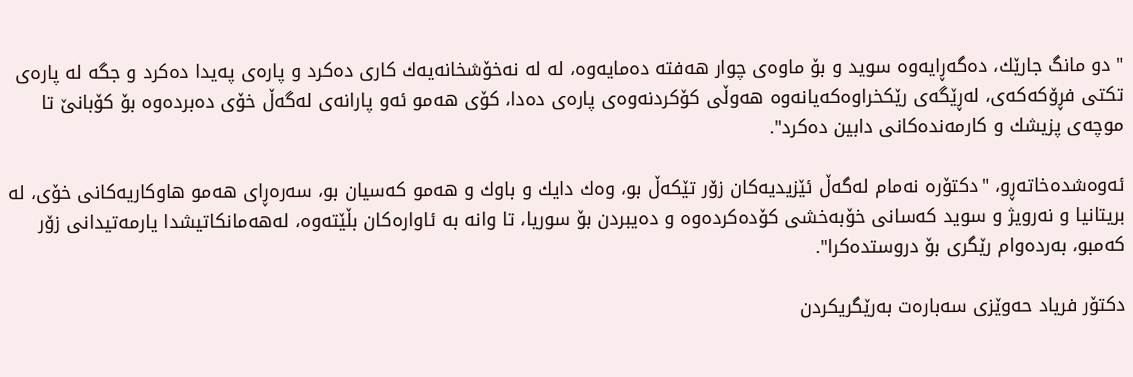" دو مانگ جارێك، ده‌گه‌ڕایه‌وه‌ سوید و بۆ ماوه‌ی چوار هه‌فته‌ ده‌مایه‌وه‌، له‌ له‌ نه‌خۆشخانه‌یه‌ك كاری ده‌كرد و پاره‌ی په‌یدا ده‌كرد و جگه‌ له‌ پاره‌ی تكتی فڕۆكه‌كه‌ی، له‌ڕێگه‌ی رێكخراوه‌كه‌یانه‌وه‌ هه‌وڵی كۆكردنه‌وه‌ی پاره‌ی ده‌دا، كۆی هه‌مو ئه‌و پارانه‌ی له‌گه‌ڵ خۆی ده‌برده‌وه‌ بۆ كۆبانێ تا موچه‌ی پزیشك و كارمه‌نده‌كانی دابین ده‌كرد".

ئه‌وه‌شده‌خاته‌ڕو، "دكتۆره‌ نه‌مام له‌گه‌ڵ ئێزیدیه‌كان زۆر تێكه‌ڵ بو، وه‌ك دایك و باوك و هه‌مو كه‌سیان بو، سه‌ره‌ڕای هه‌مو هاوكاریه‌كانی خۆی، له‌ بریتانیا و نه‌رویژ و سوید كه‌سانی خۆبه‌خشی كۆده‌كرده‌وه‌ و ده‌یبردن بۆ سوریا، تا وانه‌ به‌ ئاواره‌كان بڵێته‌وه‌، له‌هه‌مانكاتیشدا یارمه‌تیدانی زۆر كه‌مبو، به‌رده‌وام رێگری بۆ دروستده‌كرا".

دكتۆر فریاد حه‌وێزی سه‌باره‌ت به‌رێگریكردن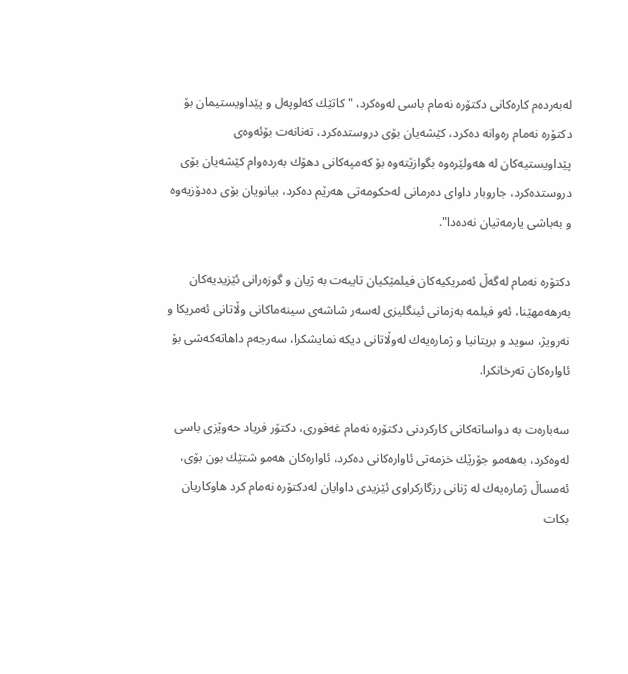له‌به‌رده‌م كاره‌كانی دكتۆره‌ نه‌مام باسی له‌وه‌كرد، "كاتێك كه‌لوپه‌ل و پێداویستیمان بۆ دكتۆره‌ نه‌مام ره‌وانه‌ ده‌كرد، كێشه‌یان بۆی دروستده‌كرد، ته‌نانه‌ت بۆئه‌وه‌ی پێداویستیه‌كان له‌ هه‌ولێره‌وه‌ بگوازێته‌وه‌ بۆ كه‌مپه‌كانی دهۆك به‌رده‌وام كێشه‌یان بۆی دروستده‌كرد، جاروبار داوای ده‌رمانی له‌حكومه‌تی هه‌رێم ده‌كرد، بیانویان بۆی ده‌دۆزیه‌وه‌ و به‌باشی یارمه‌تیان نه‌ده‌دا".

دكتۆره‌ نه‌مام له‌گه‌ڵ ئه‌مریكیه‌كان فیلمێكیان تایبه‌ت به‌ ژیان و گوزه‌رانی ئێزیدیه‌كان به‌رهه‌مهێنا، ئه‌و فیلمه‌ به‌زمانی ئینگلیزی له‌سه‌ر شاشه‌ی سینه‌ماكانی وڵاتانی ئه‌مریكا و نه‌رویژ، سوید و بریتانیا و ژماره‌یه‌ك له‌وڵاتانی دیكه‌ نمایشكرا، سه‌رجه‌م داهاته‌كه‌شی بۆ ئاواره‌كان ته‌رخانكرا.

سه‌باره‌ت به‌ دواساته‌كانی كاركردنی دكتۆره‌ نه‌مام غه‌فوری، دكتۆر فریاد حه‌وێزی باسی له‌وه‌كرد، به‌هه‌مو جۆرێك خزمه‌تی ئاواره‌كانی ده‌كرد، ئاواره‌كان هه‌مو شتێك بون بۆی، ئه‌مساڵ ژماره‌یه‌ك له‌ ژنانی رزگاركراوی ئێزیدی داوایان له‌دكتۆره‌ نه‌مام كرد هاوكاریان بكات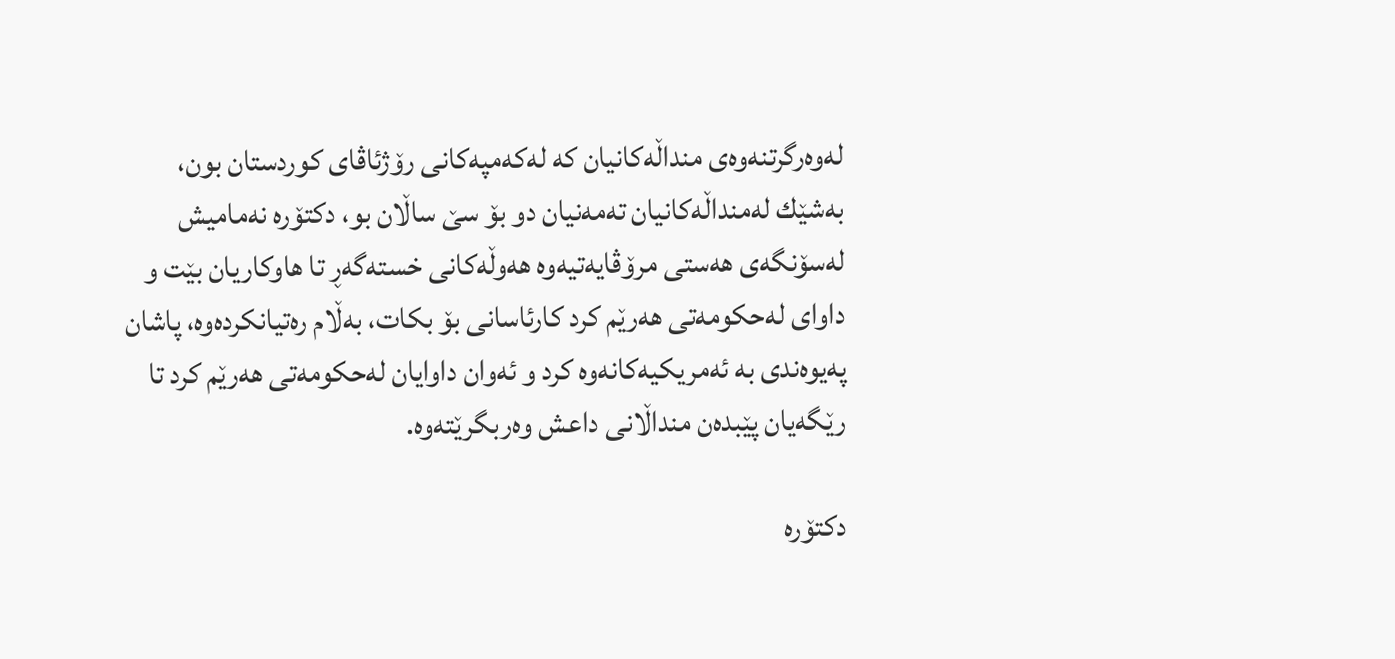له‌وه‌رگرتنه‌وه‌ی منداڵه‌كانیان كه‌ له‌كه‌مپه‌كانی رۆژئاڤای كوردستان بون، به‌شێك له‌منداڵه‌كانیان ته‌مه‌نیان دو بۆ سێ ساڵان بو، دكتۆره‌ نه‌مامیش له‌سۆنگه‌ی هه‌ستی مرۆڤایه‌تیه‌وه‌ هه‌وڵه‌كانی خسته‌گه‌ڕ تا هاوكاریان بێت و داوای له‌حكومه‌تی هه‌رێم كرد كارئاسانی بۆ بكات، به‌ڵام ره‌تیانكرده‌وه‌، پاشان په‌یوه‌ندی به‌ ئه‌مریكیه‌كانه‌وه‌ كرد و ئه‌وان داوایان له‌حكومه‌تی هه‌رێم كرد تا رێگه‌یان پێبده‌ن منداڵانی داعش وه‌ربگرێته‌وه‌.

دكتۆره‌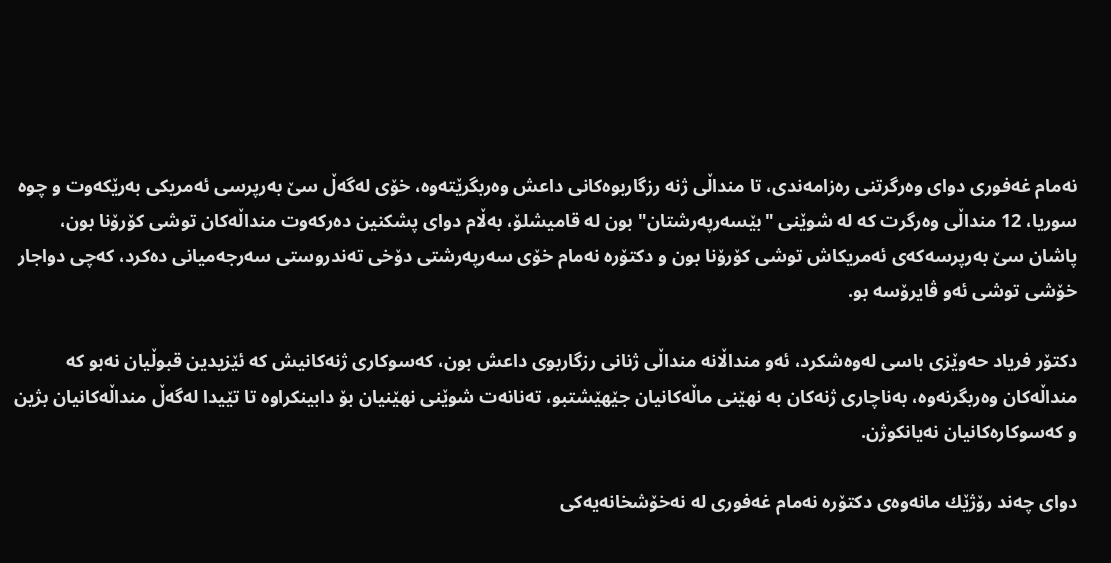نه‌مام غه‌فوری دوای وه‌رگرتنی ره‌زامه‌ندی، تا منداڵی ژنه‌ رزگاربوه‌كانی داعش وه‌ربگرێته‌وه‌، خۆی له‌گه‌ڵ سێ به‌رپرسی ئه‌مریكی به‌رێكه‌وت و چوه‌ سوریا، 12 منداڵی وه‌رگرت كه‌ له‌ شوێنی "بێسه‌رپه‌رشتان" بون له‌ قامیشلۆ، به‌ڵام دوای پشكنین ده‌ركه‌وت منداڵه‌كان توشی كۆرۆنا بون، پاشان سێ به‌رپرسه‌كه‌ی ئه‌مریكاش توشی كۆرۆنا بون و دكتۆره‌ نه‌مام خۆی سه‌رپه‌رشتی دۆخی ته‌ندروستی سه‌رجه‌میانی ده‌كرد، كه‌چی دواجار خۆشی توشی ئه‌و ڤایرۆسه‌ بو.

دكتۆر فریاد حه‌وێزی باسی له‌وه‌شكرد، ئه‌و منداڵانه‌ منداڵی ژنانی رزگاربوی داعش بون، كه‌سوكاری ژنه‌كانیش كه‌ ئێزیدین قبوڵیان نه‌بو كه‌ منداڵه‌كان وه‌ربگرنه‌وه‌، به‌ناچاری ژنه‌كان به‌ نهێنی ماڵه‌كانیان جێهێشتبو، ته‌نانه‌ت شوێنی نهێنیان بۆ دابینكراوه‌ تا تێیدا له‌گه‌ڵ منداڵه‌كانیان بژین و كه‌سوكاره‌كانیان نه‌یانكوژن.

دوای چه‌ند رۆژێك مانه‌وه‌ی دكتۆره‌ نه‌مام غه‌فوری له‌ نه‌خۆشخانه‌یه‌كی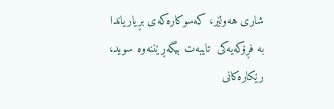شاری هه‌ولێر، كه‌سوكاره‌كه‌ی بڕیاریاندا به‌ فڕۆكه‌یه‌كی  تایبه‌ت بیگه‌ڕێننه‌وه‌ سوید، رێكاره‌كانی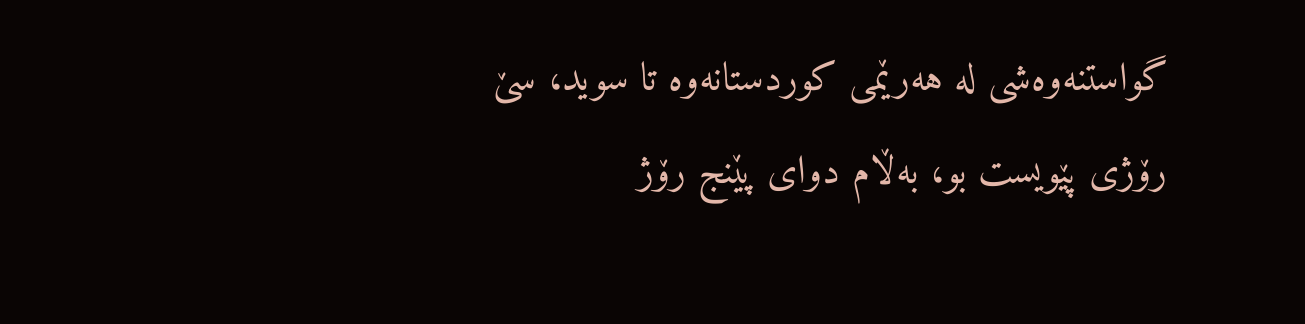گواستنه‌وه‌شی له‌ هه‌رێمی كوردستانه‌وه‌ تا سوید، سێ رۆژی پێویست بو، به‌ڵام دوای پێنج رۆژ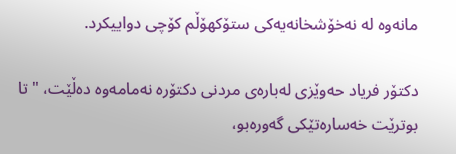مانه‌وه‌ له‌ نه‌خۆشخانه‌یه‌كی ستۆكهۆڵم كۆچی دواییكرد.

دكتۆر فریاد حه‌وێزی له‌باره‌ی مردنی دكتۆره‌ نه‌مامه‌وه‌ ده‌ڵێت، "تا بوترێت خه‌ساره‌تێكی گه‌وره‌بو،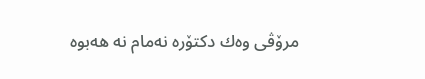مرۆڤی وه‌ك دكتۆره‌ نه‌مام نه‌ هه‌بوه‌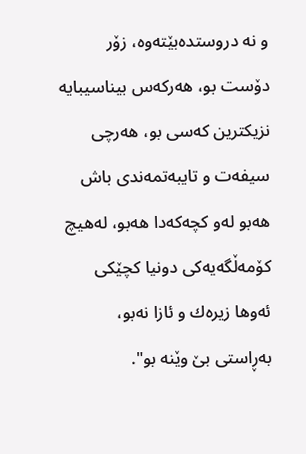و نه‌ دروستده‌بێته‌وه‌، زۆر دۆست بو، هه‌ركه‌س بیناسیبایه‌ نزیكترین كه‌سی بو، هه‌رچی سیفه‌ت و تایبه‌تمه‌ندی باش هه‌بو له‌و كچه‌كه‌دا هه‌بو، له‌هیچ كۆمه‌ڵگه‌یه‌كی دونیا كچێكی ئه‌وها زیره‌ك و ئازا نه‌بو، به‌ڕاستی بێ وێنه‌ بو".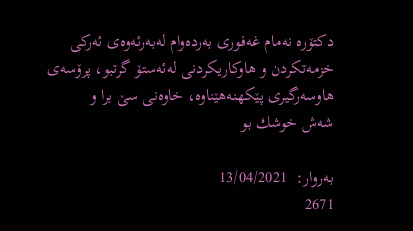دكتۆره‌ نه‌مام غه‌فوری به‌رده‌وام له‌به‌رئه‌وه‌ی ئه‌ركی خزمه‌تكردن و هاوكاریكردنی له‌ئه‌ستۆ گرتبو، پرۆسه‌ی هاوسه‌رگیری پێكهنه‌هێناوه‌، خاوه‌نی سێ برا و
شه‌ش خوشك بو

به‌روار:  13/04/2021
2671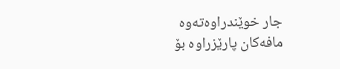جار خوێندراوه‌ته‌وه
مافەکان پارێزراوە بۆ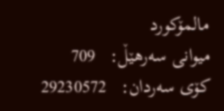مالمۆکورد
میوانی سه‌رهێڵ:   709
کۆی سه‌ردان:   29230572